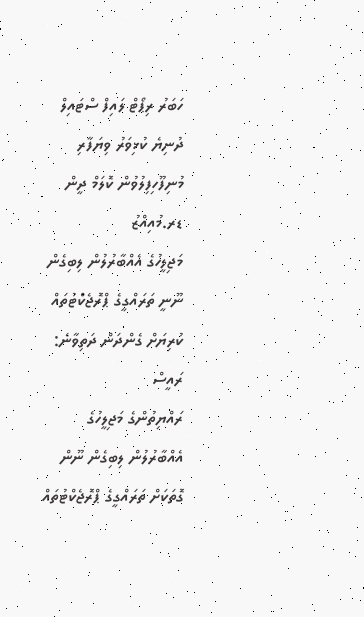ހަބަރު ރިޕޯޓް ލައިފް ސްޓައިލް ދުނިޔެ ކުޅިވަރު ވިޔަފާރި މުނިފޫހިފިލުވުން ކޮލަމް ދީން
ޑރ.މުއިއްޒު
މަޖިލީހުގެ އެއްބާރުލުން ލިބިގެން ނޫނީ ތަރައްގީގެ ޕްރޮޖެކްޓުތައް ކުރިޔަށް ގެންދަން ދަތިވާނެ: ރައީސް
ރައްޔިތުންގެ މަޖިލީހުގެ އެއްބާރުލުން ލިބިގެން ނޫން ގޮތަކަށް ތަރައްގީގެ ޕްރޮޖެކްޓުތައް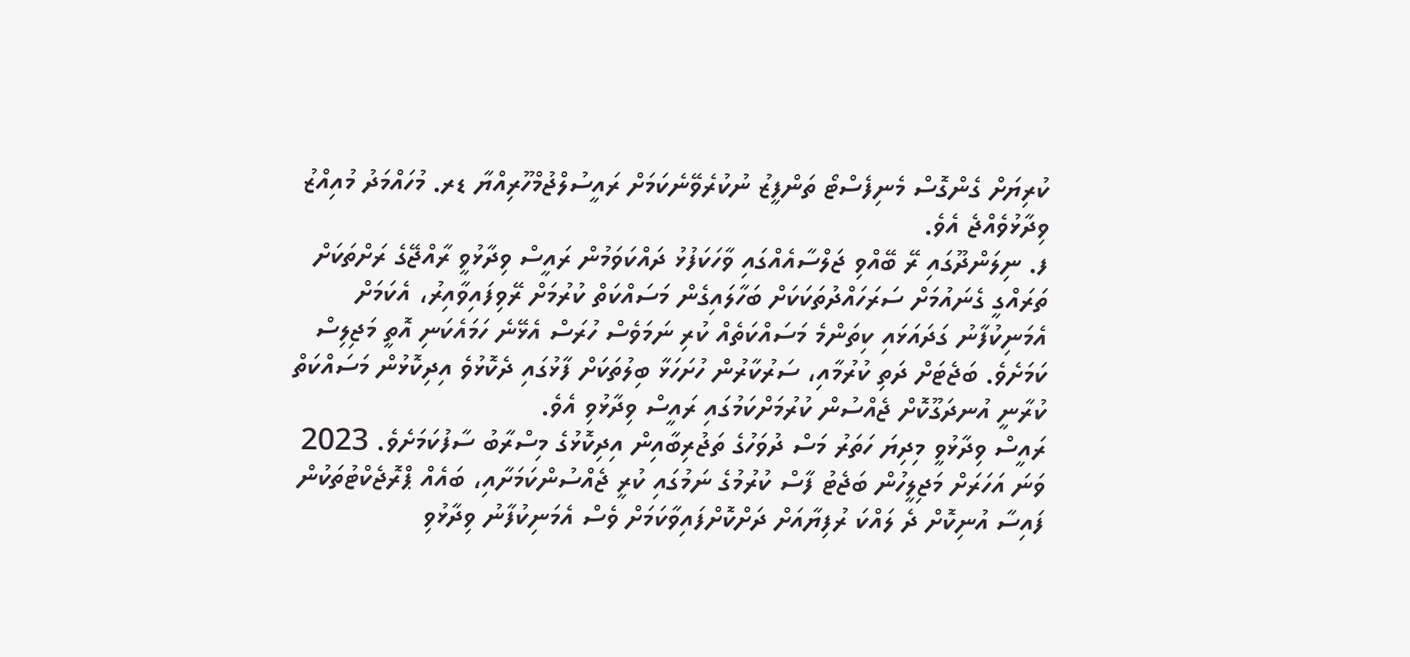ކުރިޔަށް ގެންގޮސް މެނިފެސްޓޯ ތަންފީޒު ނުކުރެވޭނެކަމަށް ރައީސުލްޖުމްހޫރިއްޔާ ޑރ. މުހައްމަދު މުއިއްޒު ވިދާޅުވެއްޖެ އެވެ.
ފ. ނިލަންދޫގައި ރޭ ބޭއްވި ޖަލްސާއެއްގައި ވާހަކަފުޅު ދައްކަވަމުން ރައީސް ވިދާޅުވީ ރާއްޖޭގެ ރަށްތަކަށް ތަރައްގީ ގެނައުމަށް ސަރަހައްދުތަކަކަށް ބަހާލައިގެން މަސައްކަތް ކުރުމަށް ރޭވިފައިވާއިރު، އެކަމަށް އެމަނިކުފާނު ގަދައަޅައި ކިތަންމެ މަސައްކަތެއް ކުރި ނަމަވެސް ހުރަސް އެޅޭނެ ހަމައެކަނި އޮތީ މަޖިލިސް ކަމަށެވެ. ބަޖެޓަށް ދަތި ކުރުމާއި، ސަރުކާރުން ހުށަހަޅާ ބިލުތަކަށް ފާޅުގައި ދެކޮޅުވެ އިދިކޮޅުން މަސައްކަތް ކުރާނީ އުނދަގޫކޮށް ޖެއްސުން ކުރުމަށްކަމުގައި ރައީސް ވިދާޅުވި އެވެ.
ރައީސް ވިދާޅުވީ މިދިޔަ ހަތަރު މަސް ދުވަހުގެ ތަޖުރިބާއިން އިދިކޮޅުގެ މިސްރާބު ސާފުކަމަށެވެ. 2023 ވަނަ އަހަރަށް މަޖިލީހުން ބަޖެޓު ފާސް ކުރުމުގެ ނަމުގައި ކުރީ ޖެއްސުންކަމަށާއި، ބައެއް ޕްރޮޖެކްޓުތަކުން ފައިސާ އުނިކޮށް ދެ ލައްކަ ރުފިޔާއަށް ދަށްކޮށްފައިވާކަމަށް ވެސް އެމަނިކުފާނު ވިދާޅުވި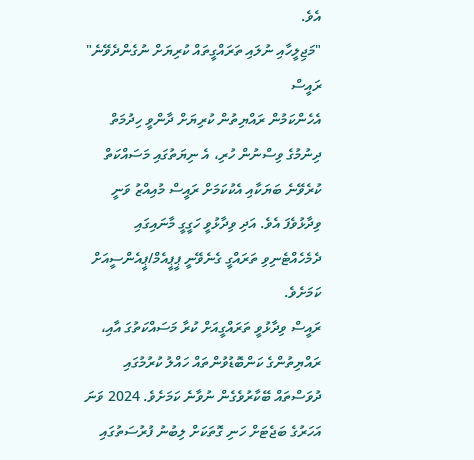އެވެ.
"މަޖިލީހާއި ނުލައި ތަރައްގީތައް ކުރިޔަށް ނުގެންދެވޭނެ"
ރައީސް
އެހެންކަމުން ރައްޔިތުން ކުރިޔަށް ދާންވީ ހިދުމަތް ދިނުމުގެ ވިސްނުން ހުރި، އެ ނިޔަތުގައި މަސައްކަތް ކުރެވޭނެ ބަޔަކާއި އެކުކަމަށް ރައީސް މުއިއްޒު ވަނީ ވިދާޅުވެފަ އެވެ. އަދި ވިދާޅުވީ ހަގީގީ މާނައިގައި ދެމެހެއްޓެނިވި ތަރައްގީ ގެނެވޭނީ ޕީޕީއެމް/ޕީއެންސީއަށް ކަމަށެވެ.
ރައީސް ވިދާޅުވީ ތަރައްގީއަށް ކުރާ މަސައްކަތުގަ އާއި، ރައްޔިތުންގެ ކަންބޮޑުވުންތައް ހައްލު ކުރުމުގައި ދުވަސްތައް ބޭކާރުވެގެން ނުވާނެ ކަމަށެވެ. 2024 ވަނަ އަހަރުގެ ބަޖެޓަށް ހަނި ގޮތަކަށް ލިބުނު ފުރުސަތުގައި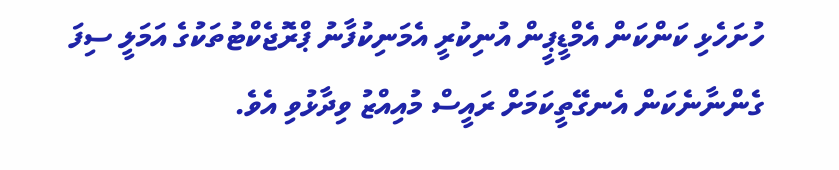ހުށަހެޅި ކަންކަން އެމްޑީޕީން އުނިކުރީ އެމަނިކުފާނު ޕްރޮޖެކްޓުތަކުގެ އަމަލީ ސިފަ ގެންނާނެކަން އެނގޭތީކަމަށް ރައީސް މުއިއްޒު ވިދާޅުވި އެވެ.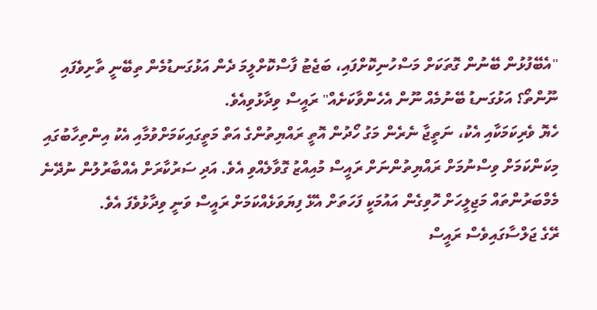"އެބޭފުޅުން ބޭނުން ގޮތަކަށް މަސްހުނިކޮށްފައި، ބަޖެޓު ފާސްކޮށްލީމަ ދެން އަޅުގަނޑުމެން ތިބޭނީ ތާށިވެފައި ނޫންތޯ؟ އަޅުގަނޑު ބޭނުމެއް ނޫން އެހެންވާކަށެއް" ރައީސް ވިދާޅުވިއެވެ.
ހެޔޮ ވެރިކަމަކާއި އެކު، ނަތީޖާ ނެރެން މަގު ހޯދުން އޮތީ ރައްޔިތުންގެ އަތް މަތީގައިކަމަށްވުމާއި އެކު އިންތިހާބުގައި މިކަންކަމަށް ވިސްނުމަށް ރައްޔިތުންނަށް ރައީސް މުއިއްޒު ގޮވާލެއްވި އެވެ. އަދި ސަރުކާރަށް އެއްބާރުލުން ނުދޭނެ މެމްބަރުންތައް މަޖިލީހަށް ހޮވިގެން އައުމަކީ ފަހަތަށް އެޅޭ ފިޔަވަޅެއްކަމަށް ރައީސް ވަނީ ވިދާޅުވެފަ އެވެ.
ރޭގެ ޖަލްސާގައިވެސް ރައީސް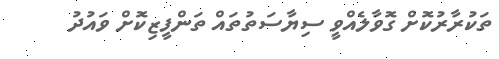ތަކުރާރުކޮށް ގޮވާލެއްވީ ސިޔާސަތުތައް ތަންފީޒިކޮށް ވައުދު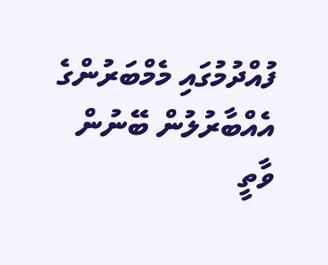ފުއްދުމުގައި މެމްބަރުންގެ އެއްބާރުލުން ބޭނުން ވާތީ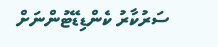ސަރުކާރު ކެންޑިޑޭޓުންނަށް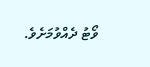ވޯޓު ދެއްވުމަށެވެ.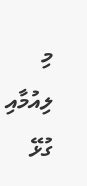މި ލިއުމާއި ގުޅޭ